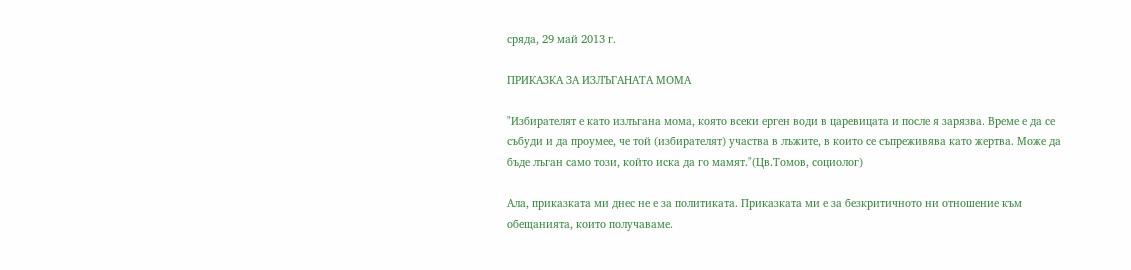сряда, 29 май 2013 г.

ПРИКАЗКА ЗА ИЗЛЪГАНАТА МОМА

"Избирателят е като излъгана мома, която всеки ерген води в царевицата и после я зарязва. Време е да се събуди и да проумее, че той (избирателят) участва в лъжите, в които се съпреживява като жертва. Може да бъде лъган само този, който иска да го мамят."(Цв.Томов, социолог)

Ала, приказката ми днес не е за политиката. Приказката ми е за безкритичното ни отношение към обещанията, които получаваме.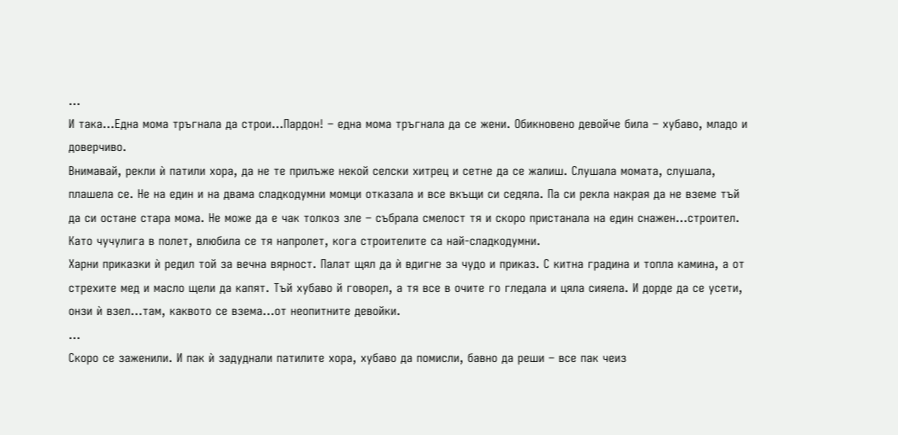...
И така...Една мома тръгнала да строи...Пардон! – една мома тръгнала да се жени. Обикновено девойче била – хубаво, младо и доверчиво.
Внимавай, рекли ѝ патили хора, да не те прилъже некой селски хитрец и сетне да се жалиш. Слушала момата, слушала, плашела се. Не на един и на двама сладкодумни момци отказала и все вкъщи си седяла. Па си рекла накрая да не вземе тъй да си остане стара мома. Не може да е чак толкоз зле – събрала смелост тя и скоро пристанала на един снажен...строител. Като чучулига в полет, влюбила се тя напролет, кога строителите са най-сладкодумни.
Харни приказки ѝ редил той за вечна вярност. Палат щял да ѝ вдигне за чудо и приказ. С китна градина и топла камина, а от стрехите мед и масло щели да капят. Тъй хубаво й говорел, а тя все в очите го гледала и цяла сияела. И дорде да се усети, онзи ѝ взел...там, каквото се взема...от неопитните девойки.
...
Скоро се заженили. И пак ѝ задуднали патилите хора, хубаво да помисли, бавно да реши – все пак чеиз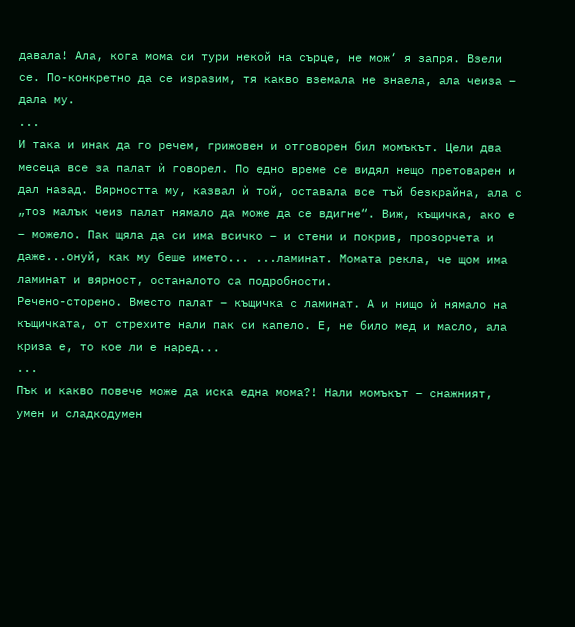давала! Ала, кога мома си тури некой на сърце, не мож‘ я запря. Взели се. По-конкретно да се изразим, тя какво вземала не знаела, ала чеиза – дала му.
...
И така и инак да го речем, грижовен и отговорен бил момъкът. Цели два месеца все за палат ѝ говорел. По едно време се видял нещо претоварен и дал назад. Вярността му, казвал ѝ той, оставала все тъй безкрайна, ала с „тоз малък чеиз палат нямало да може да се вдигне“. Виж, къщичка, ако е – можело. Пак щяла да си има всичко – и стени и покрив, прозорчета и даже...онуй, как му беше името... ...ламинат. Момата рекла, че щом има ламинат и вярност, останалото са подробности.
Речено-сторено. Вместо палат – къщичка с ламинат. А и нищо ѝ нямало на къщичката, от стрехите нали пак си капело. Е, не било мед и масло, ала криза е, то кое ли е наред...
...
Пък и какво повече може да иска една мома?! Нали момъкът – снажният, умен и сладкодумен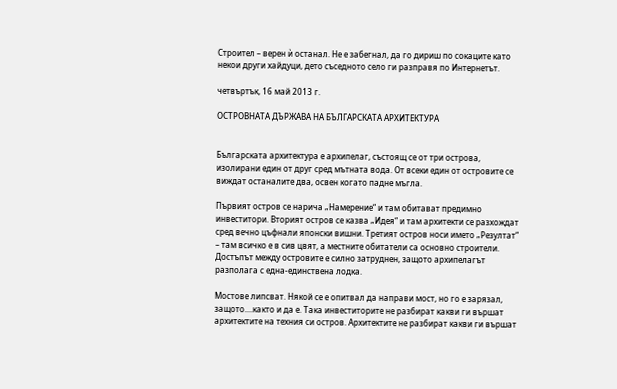Строител – верен ѝ останал. Не е забегнал, да го дириш по сокаците като некои други хайдуци, дето съседното село ги разправя по Интернетът.

четвъртък, 16 май 2013 г.

ОСТРОВНАТА ДЪРЖАВА НА БЪЛГАРСКАТА АРХИТЕКТУРА


Българската архитектура е архипелаг, състоящ се от три острова, изолирани един от друг сред мътната вода. От всеки един от островите се виждат останалите два, освен когато падне мъгла.

Първият остров се нарича „Намерение“ и там обитават предимно инвеститори. Вторият остров се казва „Идея“ и там архитекти се разхождат сред вечно цъфнали японски вишни. Третият остров носи името „Резултат“ – там всичко е в сив цвят, а местните обитатели са основно строители. Достъпът между островите е силно затруднен, защото архипелагът разполага с една-единствена лодка.

Мостове липсват. Някой се е опитвал да направи мост, но го е зарязал, защото....както и да е. Така инвеститорите не разбират какви ги вършат архитектите на техния си остров. Архитектите не разбират какви ги вършат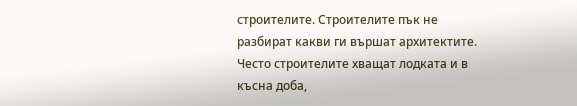строителите. Строителите пък не разбират какви ги вършат архитектите. Често строителите хващат лодката и в късна доба,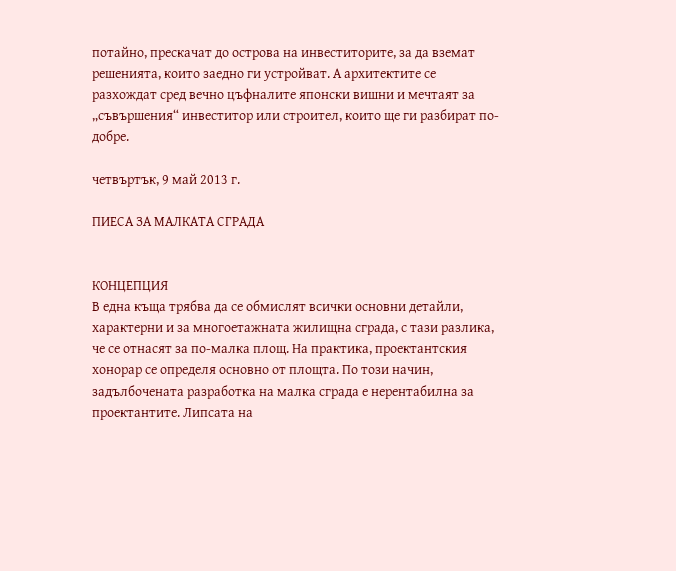потайно, прескачат до острова на инвеститорите, за да вземат решенията, които заедно ги устройват. А архитектите се разхождат сред вечно цъфналите японски вишни и мечтаят за „съвършения“ инвеститор или строител, които ще ги разбират по-добре.

четвъртък, 9 май 2013 г.

ПИЕСА ЗА МАЛКАТА СГРАДА


КОНЦЕПЦИЯ
В една къща трябва да се обмислят всички основни детайли, характерни и за многоетажната жилищна сграда, с тази разлика, че се отнасят за по-малка площ. На практика, проектантския хонорар се определя основно от площта. По този начин, задълбочената разработка на малка сграда е нерентабилна за проектантите. Липсата на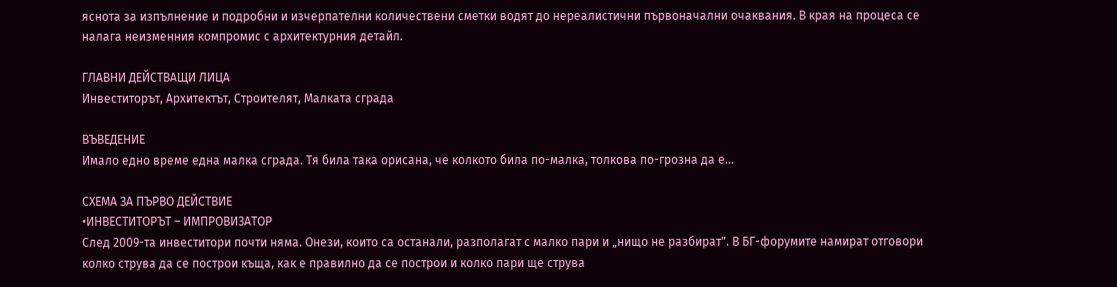яснота за изпълнение и подробни и изчерпателни количествени сметки водят до нереалистични първоначални очаквания. В края на процеса се налага неизменния компромис с архитектурния детайл.

ГЛАВНИ ДЕЙСТВАЩИ ЛИЦА
Инвеститорът, Архитектът, Строителят, Малката сграда

ВЪВЕДЕНИЕ
Имало едно време една малка сграда. Тя била така орисана, че колкото била по-малка, толкова по-грозна да е...

СХЕМА ЗА ПЪРВО ДЕЙСТВИЕ
•ИНВЕСТИТОРЪТ – ИМПРОВИЗАТОР
След 2009-та инвеститори почти няма. Онези, които са останали, разполагат с малко пари и „нищо не разбират". В БГ-форумите намират отговори колко струва да се построи къща, как е правилно да се построи и колко пари ще струва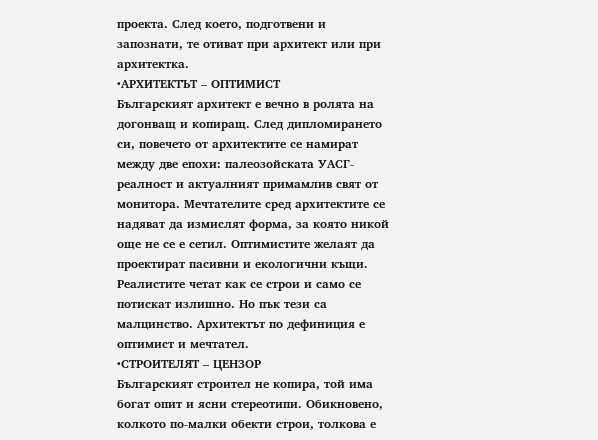проекта. След което, подготвени и запознати, те отиват при архитект или при архитектка.
•АРХИТЕКТЪТ – ОПТИМИСТ
Българският архитект е вечно в ролята на догонващ и копиращ. След дипломирането си, повечето от архитектите се намират между две епохи: палеозойската УАСГ-реалност и актуалният примамлив свят от монитора. Мечтателите сред архитектите се надяват да измислят форма, за която никой още не се е сетил. Оптимистите желаят да проектират пасивни и екологични къщи. Реалистите четат как се строи и само се потискат излишно. Но пък тези са малцинство. Архитектът по дефиниция е оптимист и мечтател.
•СТРОИТЕЛЯТ – ЦЕНЗОР
Българският строител не копира, той има богат опит и ясни стереотипи. Обикновено, колкото по-малки обекти строи, толкова е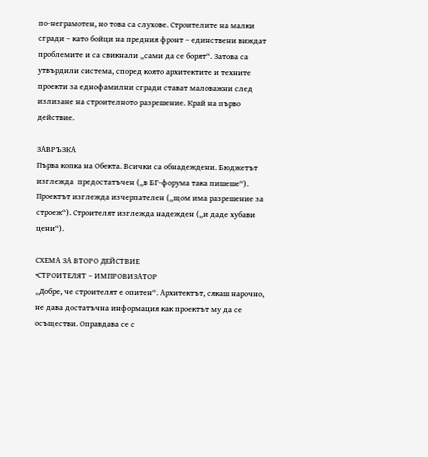по-неграмотен, но това са слухове. Строителите на малки сгради – като бойци на предния фронт – единствени виждат проблемите и са свикнали „сами да се борят“. Затова са утвърдили система, според която архитектите и техните проекти за еднофамилни сгради стават маловажни след излизане на строителното разрешение. Край на първо действие.

ЗАВРЪЗКА
Първа копка на Обекта. Всички са обнадеждени. Бюджетът изглежда  предостатъчен („в БГ-форума така пишеше“). Проектът изглежда изчерпателен („щом има разрешение за строеж“). Строителят изглежда надежден („и даде хубави цени“).

СХЕМА ЗА ВТОРО ДЕЙСТВИЕ
•СТРОИТЕЛЯТ – ИМПРОВИЗАТОР
„Добре, че строителят е опитен“. Архитектът, сякаш нарочно, не дава достатъчна информация как проектът му да се осъществи. Оправдава се с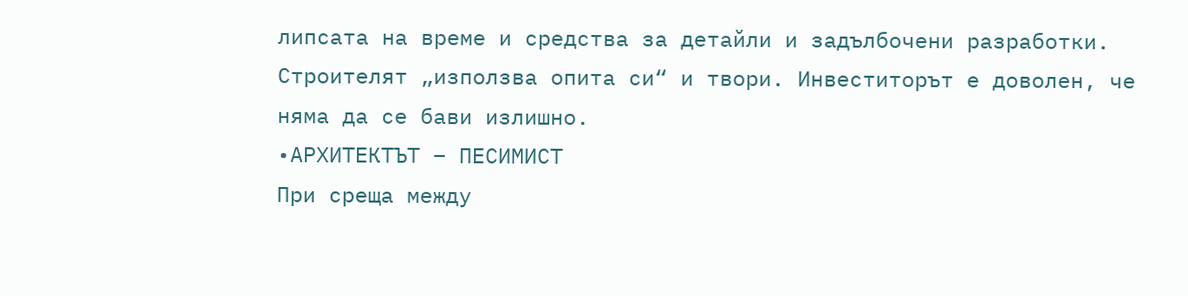липсата на време и средства за детайли и задълбочени разработки. Строителят „използва опита си“ и твори. Инвеститорът е доволен, че няма да се бави излишно.
•АРХИТЕКТЪТ – ПЕСИМИСТ
При среща между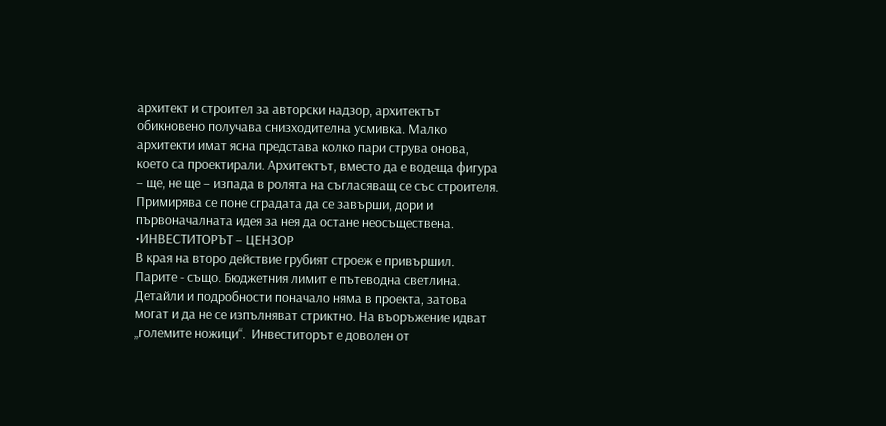архитект и строител за авторски надзор, архитектът обикновено получава снизходителна усмивка. Малко архитекти имат ясна представа колко пари струва онова, което са проектирали. Архитектът, вместо да е водеща фигура – ще, не ще – изпада в ролята на съгласяващ се със строителя. Примирява се поне сградата да се завърши, дори и първоначалната идея за нея да остане неосъществена.
•ИНВЕСТИТОРЪТ – ЦЕНЗОР
В края на второ действие грубият строеж е привършил. Парите - също. Бюджетния лимит е пътеводна светлина. Детайли и подробности поначало няма в проекта, затова могат и да не се изпълняват стриктно. На въоръжение идват „големите ножици“.  Инвеститорът е доволен от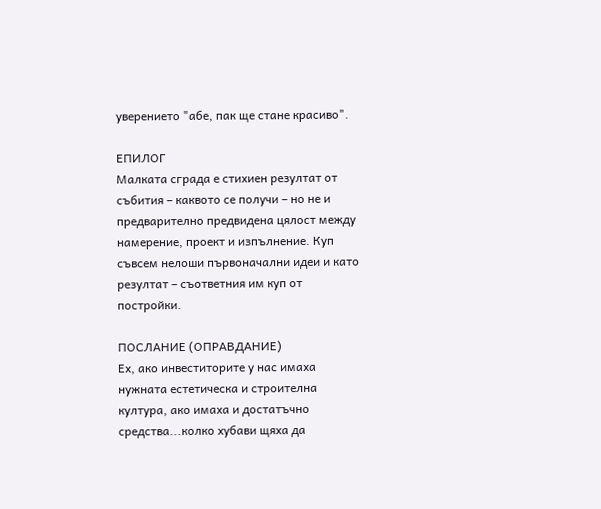уверението "абе, пак ще стане красиво".

ЕПИЛОГ
Малката сграда е стихиен резултат от събития – каквото се получи – но не и предварително предвидена цялост между намерение, проект и изпълнение. Куп съвсем нелоши първоначални идеи и като резултат – съответния им куп от постройки.

ПОСЛАНИЕ (ОПРАВДАНИЕ)
Ех, ако инвеститорите у нас имаха нужната естетическа и строителна култура, ако имаха и достатъчно средства...колко хубави щяха да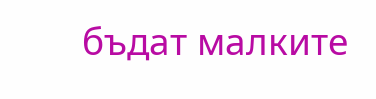бъдат малките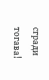сгради тогава!